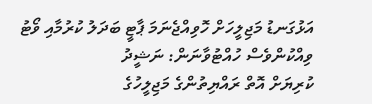އަޅުގަނޑު މަޖިލީހަށް ހޮވިއްޖެނަމަ ޕާޓީ ބަދަލު ކުރުމާއި ވޯޓު ވިއްކުންވެސް ހުއްޓުވާނަން: ނަޝީދު
ކުރިޔަށް އޮތް ރައްޔިތުންގެ މަޖިލީހުގެ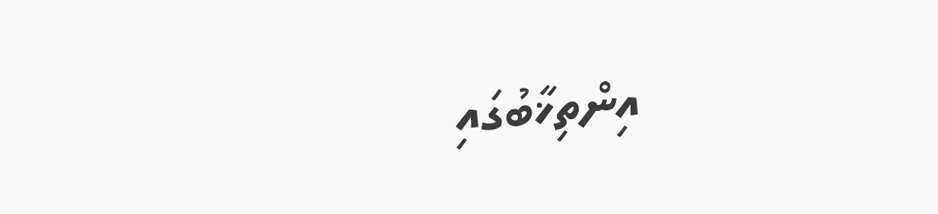އިންތިޚާބުގައި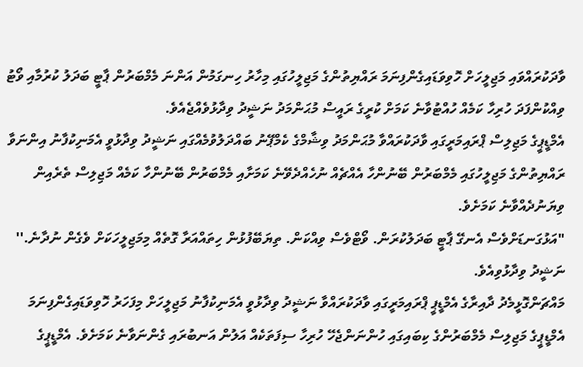ވާދަކުރައްވައި މަޖިލީހަށް ހޮވިވަޑައިގެންފިނަމަ ރައްޔިތުންގެ މަޖިލީހުގައި މިހާރު ހިނގަމުން އަންނަ މެމްބަރުން ޕާޓީ ބަދަލު ކުރުމާއި ވޯޓު ވިއްކުންފަދަ ހުރިހާ ކަމެއް ހުއްޓުވާނެ ކަމަށް ކުރީގެ ރައީސް މުޙަންމަދު ނަޝީދު ވިދާޅުވެއްޖެއެވެ.
އެމްޑީޕީގެ މަޖިލިސް ޕްރައިމަރީގައި ވާދަކުރައްވާ މުޙަންމަދު ވިޝާމްގެ ކެމްޕޭނު ބައްދަލުވުމެއްގައި ނަޝީދު ވިދާޅުވީ އެމަނިކުފާނު އިންނަވާ ރައްޔިތުންގެ މަޖިލީހުގައި މެމްބަރުން ބޭނުންހާ އެއްޗެއް ނުހެއްދެވޭނެ ކަމަށާއި މެމްބަރުން ބޭނުންހާ ކަމެއް މަޖިލިސް ތެރެއިން ވިޔަނުދެއްވާނެ ކަމަށެވެ.
"އަޅުގަނޑަށްވެސް އެނގޭ ޕާޓީ ބަދަލުކުރަން. ވޯޓްވެސް ވިއްކަން. ތިޔަބޭފުޅުން ހިތައްއަރާ ގޮތެއް މިމަޖިލީހަކަށް ވެގެން ނުދާނެ.'' ނަޝީދު ވިދާޅުވިއެވެ.
މައްޗަންގޮޅީމެދު ދާއިރާގެ އެމްޑީޕީ ޕްރައިމަރީގައި ވާދަކުރައްވާ ނަޝީދު ވިދާޅުވީ އެމަނިކުފާނު މަޖިލީހަށް މިފަހަރު ހޮވިވަޑައިގެންފިނަމަ އެމްޑީޕީގެ މަޖިލިސް މެމްބަރުންގެ ކިބައިގައި ހުންނަންޖެހޭ ހުރިހާ ސިފަތަކެއް އަލުން އަނބުރައި ގެންނަވާނެ ކަމަށެވެ. އެމްޑީޕީގެ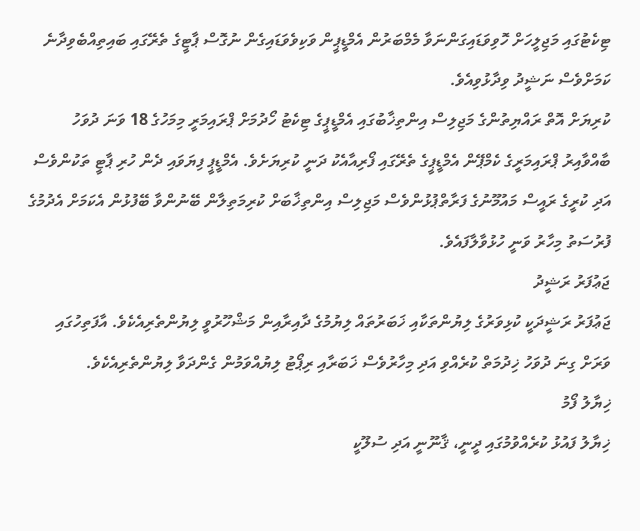ޓިކެޓުގައި މަޖިލީހަށް ހޮވިވަޑައިގަންނަވާ މެމްބަރުން އެމްޑީޕީން ވަކިވެވަޑައިގެން ނުގޮސް ޕާޓީގެ ތެރޭގައި ބައިތިއްބެވިދާނެ ކަމަށްވެސް ނަޝީދު ވިދާޅުވިއެވެ.
ކުރިޔަށް އޮތް ރައްޔިތުންގެ މަޖިލިސް އިންތިޚާބުގައި އެމްޑީޕީގެ ޓިކެޓު ހޯދުމަށް ޕްރައިމަރީ މިމަހުގެ 18 ވަނަ ދުވަހު ބާއްވާއިރު ޕްރައިމަރީގެ ކެމްޕޭން އެމްޑީޕީގެ ތެރޭގައި ފޯރިއާއެކު ދަނީ ކުރިޔަށެވެ. އެމްޑީޕީ ފިޔަވައި ދެން ހުރި ޕާޓީ ތަކުންވެސް އަދި ކުރީގެ ރައީސް މައުމޫނުގެ ފަރާތްޕުޅުންވެސް މަޖިލިސް އިންތިޚާބަށް ކުރިމަތިލާން ބޭނުންވާ ބޭފުޅުން އެކަމަށް އެދުމުގެ ފުރުސަތު މިހާރު ވަނީ ހުޅުވާލާފައެވެ.
ޖަޢުފަރު ރަޝީދު
ޖަޢުފަރު ރަޝީދަކީ ކުޅިވަރުގެ ލިޔުންތަކާއި ޚަބަރުތައް ލިޔުމުގެ ދާއިރާއިން މަޝްހޫރުވީ ލިޔުންތެރިއެކެވެ. އާފަތިހުގައި ވަރަށް ގިނަ ދުވަހު ޚިދުމަތް ކުރެއްވި އަދި މިހާރުވެސް ޚަބަރާއި ރިޕޯޓު ލިޔުއްވަމުން ގެންދަވާ ލިޔުންތެރިއެކެވެ.
ޚިޔާލު ފޯމު
ޚިޔާލު ފައުޅު ކުރެއްވުމުގައި ދީނީ، ޤާނޫނީ އަދި ސުލޫކީ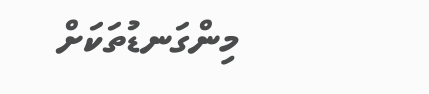މިންގަނޑުތަކަށް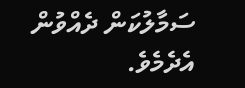ސަމާލުކަން ދެއްވުން އެދެމެވެ.